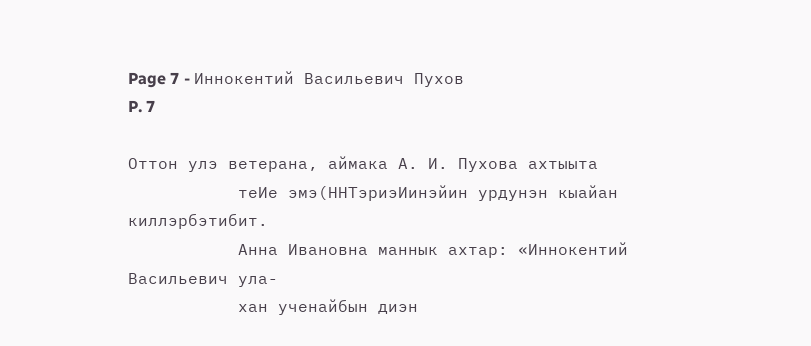Page 7 - Иннокентий Васильевич Пухов
P. 7

Оттон улэ ветерана, аймака А. И. Пухова ахтыыта
           теИе эмэ(ННТэриэИинэйин урдунэн кыайан киллэрбэтибит.
           Анна Ивановна маннык ахтар: «Иннокентий Васильевич ула-
           хан ученайбын диэн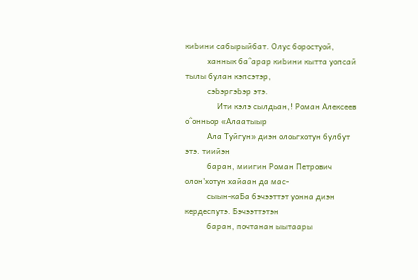киЬини сабырыйбат. Олус боростуой,
           ханнык ба^арар киЬини кытта уопсай тылы булан кэпсэтэр,
           сэЬэргэЬэр этэ.
                Ити кэлэ сылдьан,! Роман Алексеев о^онньор «Алаатыыр
           Ала Туйгун» диэн олоьгхотун булбут этэ. тиийэн
           баран, миигин Роман Петрович олон'хотун хайаан да мас-
           сыын-каБа бэчээттэт уонна диэн кердеспутэ. Бэчээттэтэн
           баран, почтанан ыытаары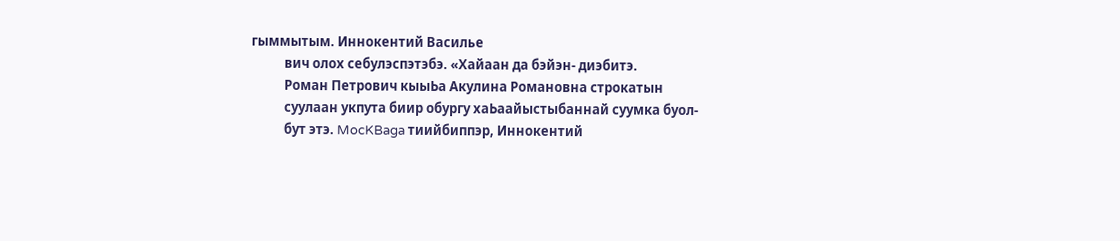гыммытым. Иннокентий Василье
           вич олох себулэспэтэбэ. «Хайаан да бэйэн- диэбитэ.
           Роман Петрович кыыЬа Акулина Романовна строкатын
           суулаан укпута биир обургу хаЬаайыстыбаннай суумка буол-
           бут этэ. MocKBaga тиийбиппэр, Иннокентий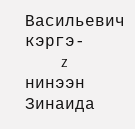Васильевич кэргэ-
         z нинээн Зинаида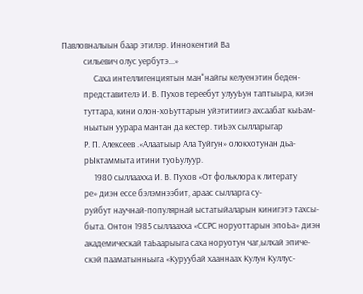Павловналыын баар этилэр. Иннокентий Ва
           сильевич олус уербутэ...»
                Саха интеллигенциятын ман"найгы келуенэтин беден-
           представителэ И. В. Пухов тереебут улууЬун таптыыра, киэн
           туттара, кини олон-хоЬуттарын уйэтитиигэ ахсаабат кыЬам-
           ньытын уурара мантан да кестер. тиЬэх сылларыгар
           Р. П. Алексеев .«Алаатыыр Ала Туйгун» олокхотунан дьа-
           рЫктаммыта итини туоЬулуур.
                1980 сыллаахха И. В. Пухов «От фольклора к литерату
           ре» диэн ессе бэлэмнээбит, араас сылларга су-
           руйбут научнай-популярнай ыстатыйаларын кинигэтэ тахсы-
           быта. Онтон 1985 сыллаахха «ССРС норуоттарын эпоЬа» диэн
           академическай таЬаарыыга саха норуотун чаг,ылхай эпиче-
           скэй пааматынньыга «Куруубай хааннаах Кулун Куллус-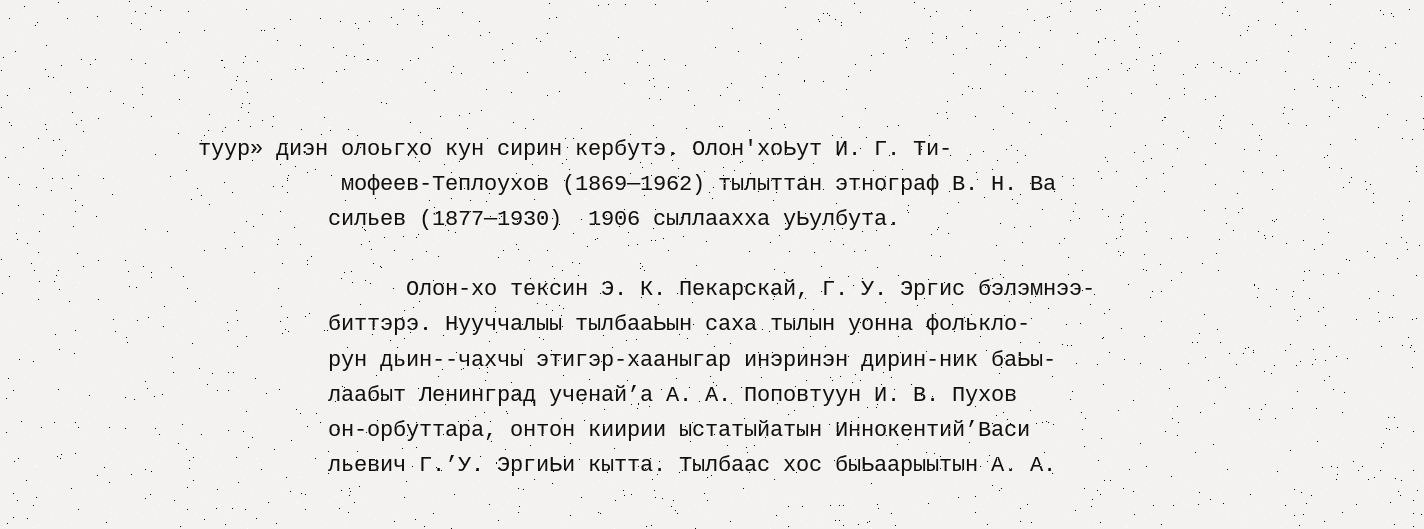туур» диэн олоьгхо кун сирин кербутэ. Олон'хоЬут И. Г. Ти-
           мофеев-Теплоухов (1869—1962) тылыттан этнограф В. Н. Ва
          сильев (1877—1930)  1906 сыллаахха уЬулбута.

                Олон-хо тексин Э. К. Пекарскай, Г. У. Эргис бэлэмнээ-
          биттэрэ. Нууччалыы тылбааЬын саха тылын уонна фолькло-
          рун дьин--чахчы этигэр-хааныгар инэринэн дирин-ник баЬы-
          лаабыт Ленинград ученай’а А. А. Поповтуун И. В. Пухов
          он-орбуттара, онтон киирии ыстатыйатын Иннокентий’Васи
          льевич Г.’У. ЭргиЬи кытта. Тылбаас хос быЬаарыытын А. А.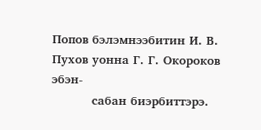Попов бэлэмнээбитин И. В. Пухов уонна Г. Г. Окороков эбэн-
          сабан биэрбиттэрэ.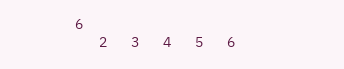6
   2   3   4   5   6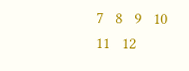7   8   9   10   11   12